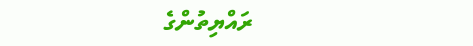ރައްޔިތުންގެ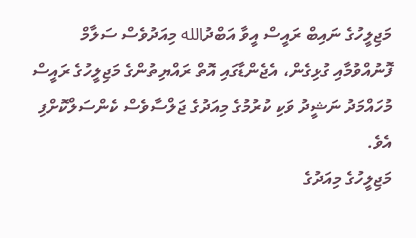މަޖިލީހުގެ ނައިބް ރައީސް އީވާ އަބްދުالله މިއަދުވެސް ސަލާމް ފޮނުއްވުމާއި ގުޅިގެން، އެޖެންޑާގައި އޮތް ރައްޔިތުންގެ މަޖިލީހުގެ ރައީސް މުހައްމަދު ނަޝީދު ވަކި ކުރުމުގެ މިއަދުގެ ޖަލްސާވެސް ކެންސަލްކޮށްފި އެވެ.
މަޖިލީހުގެ މިއަދުގެ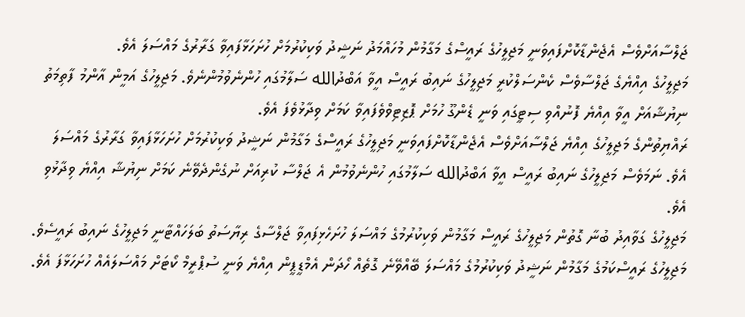ޖަލްސާއަށްވެސް އެޖެންޑާކޮށްފައިވަނީ މަޖިލީހުގެ ރައީސްގެ މަގާމުން މުހައްމަދު ނަޝީދު ވަކިކުރުމަށް ހުށަހަޅާފައިވާ ގަރާރުގެ މައްސަލަ އެވެ.
މަޖިލީހުގެ އިއްޔެގެ ޖަލްސާވެސް ކެންސަލްކުރީ މަޖިލީހުގެ ނައިބު ރައީސް އީވާ އަބްދުالله ސަލާމުގައި ހުންނެވުމުންނެވެ. މަޖިލީހުގެ އަމީން އާންމު ފާތިމަތު ނިޔުޝާއަށް އީވާ އިއްޔެ ފޮނުއްވި ސިޓީގައި ވަނީ ޑެންގޫ ހުމަށް ޕޮޒިޓިވްވެފައިވާ ކަމަށް ވިދާޅުވެފަ އެވެ.
ރައްޔިތުންގެ މަޖިލީހުގެ އިއްޔެ ޖަލްސާއަށްވެސް އެޖެންޑާކޮށްފައިވަނީ މަޖިލީހުގެ ރައީސްގެ މަގާމުން ނަޝީދު ވަކިކުރުމަށް ހުށަހަޅާފައިވާ ގަރާރުގެ މައްސަލަ އެވެ. ނަމަވެސް މަޖިލީހުގެ ނައިބު ރައީސް އީވާ އަބްދުالله ސަލާމުގައި ހުންނެވުމުން އެ ޖަލްސާ ކުރިއަށް ނުގެންދެވޭނެ ކަމަށް ނިޔުޝާ އިއްޔެ ވިދާޅުވި އެވެ.
މަޖިލީހުގެ ގަވާއިދު ބުނާ ގޮތުން މަޖިލީހުގެ ރައީސް މަގާމުން ވަކިކުރުމުގެ މައްސަލަ ހުށަހެޅިފައިވާ ޖަލްސާގެ ރިޔާސަތު ބަލަހައްޓާނީ މަޖިލީހުގެ ނައިބު ރައީސެވެ.
މަޖިލީހުގެ ރައީސްކަމުގެ މަގާމުން ނަޝީދު ވަކިކުރުމުގެ މައްސަލަ ބޭއްވޭނެ ގޮތެއް ހޯދަން އެމްޑީޕީން އިއްޔެ ވަނީ ސުޕްރީމް ކޯޓަށް މައްސަލައެއް ހުށަހަޅާފަ އެވެ.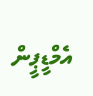އެމްޑީޕީން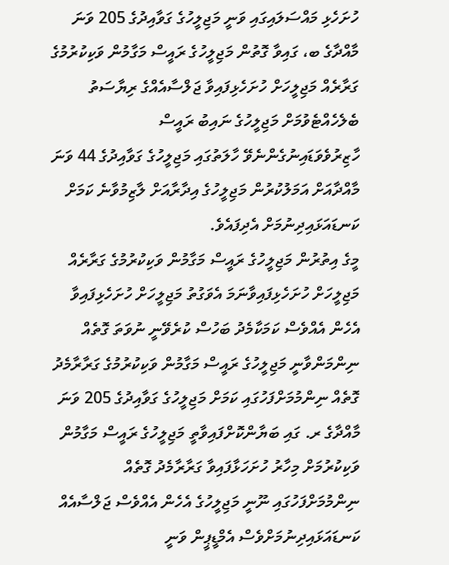ހުށަހެޅި މައްސަލައިގައި ވަނީ މަޖިލީހުގެ ގަވާއިދުގެ 205 ވަނަ މާއްދާގެ ބ، ގައިވާ ގޮތުން މަޖިލީހުގެ ރައީސް މަގާމުން ވަކިކުރުމުގެ ގަރާރެއް މަޖިލީހަށް ހުށަހެޅިފައިވާ ޖަލްސާއެއްގެ ރިޔާސަތު ބެލެހެއްޓެވުމަށް މަޖިލީހުގެ ނައިބު ރައީސް ހާޒިރުވެވަޑައިނުގެންނެވޭ ހާލަތުގައި މަޖިލީހުގެ ގަވާއިދުގެ 44 ވަނަ މާއްދާއަށް އަމަލުކުރުން މަޖިލީހުގެ އިދާރާއަށް ލާޒިމުވާނެ ކަމަށް ކަނޑައަޅައިދިނުމަށް އެދިފައެވެ.
މީގެ އިތުރުން މަޖިލީހުގެ ރައީސް މަގާމުން ވަކިކުރުމުގެ ގަރާރެއް މަޖިލީހަށް ހުށަހެޅިފައިވާނަމަ އެވަގުތު މަޖިލީހަށް ހުށަހެޅިފައިވާ އެހެން އެއްވެސް ކަމަކާމެދު ބަހުސް ކުރެވޭނީ ނުވަތަ ގޮތެއް ނިންމަންވާނީ މަޖިލީހުގެ ރައީސް މަގާމުން ވަކިކުރުމުގެ ގަރާރާމެދު ގޮތެއް ނިންމުމަށްފަހުގައި ކަމަށް މަޖިލީހުގެ ގަވާއިދުގެ 205 ވަނަ މާއްދާގެ ރ. ގައި ބަޔާންކޮށްފައިވާތީ މަޖިލީހުގެ ރައީސް މަގާމުން ވަކިކުރުމަށް މިހާރު ހުށަހަޅާފައިވާ ގަރާރާމެދު ގޮތެއް ނިންމުމަށްފަހުގައި ނޫނީ މަޖިލީހުގެ އެހެން އެއްވެސް ޖަލްސާއެއް ކަނޑައަޅައިދިނުމަށްވެސް އެމްޑީޕީން ވަނީ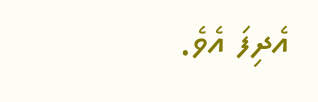އެދިފަ އެވެ.